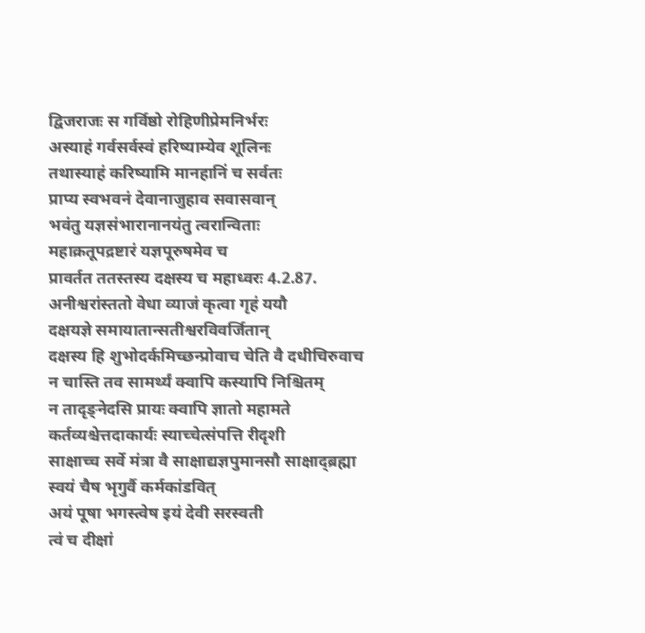द्विजराजः स गर्विष्ठो रोहिणीप्रेमनिर्भरः
अस्याहं गर्वसर्वस्वं हरिष्याम्येव शूलिनः
तथास्याहं करिष्यामि मानहानिं च सर्वतः
प्राप्य स्वभवनं देवानाजुहाव सवासवान्
भवंतु यज्ञसंभारानानयंतु त्वरान्विताः
महाक्रतूपद्रष्टारं यज्ञपूरुषमेव च
प्रावर्तत ततस्तस्य दक्षस्य च महाध्वरः 4.2.87.
अनीश्वरांस्ततो वेधा व्याजं कृत्वा गृहं ययौ
दक्षयज्ञे समायातान्सतीश्वरविवर्जितान्
दक्षस्य हि शुभोदर्कमिच्छन्प्रोवाच चेति वै दधीचिरुवाच
न चास्ति तव सामर्थ्यं क्वापि कस्यापि निश्चितम्
न तादृङ्नेदसि प्रायः क्वापि ज्ञातो महामते
कर्तव्यश्चेत्तदाकार्यः स्याच्चेत्संपत्ति रीदृशी
साक्षाच्च सर्वे मंत्रा वै साक्षाद्यज्ञपुमानसौ साक्षाद्ब्रह्मा स्वयं चैष भृगुर्वै कर्मकांडवित्
अयं पूषा भगस्त्वेष इयं देवी सरस्वती
त्वं च दीक्षां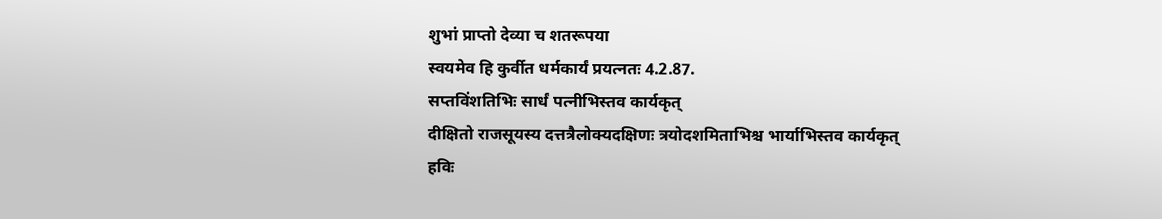शुभां प्राप्तो देव्या च शतरूपया
स्वयमेव हि कुर्वीत धर्मकार्यं प्रयत्नतः 4.2.87.
सप्तविंशतिभिः सार्धं पत्नीभिस्तव कार्यकृत्
दीक्षितो राजसूयस्य दत्तत्रैलोक्यदक्षिणः त्रयोदशमिताभिश्च भार्याभिस्तव कार्यकृत्
हविः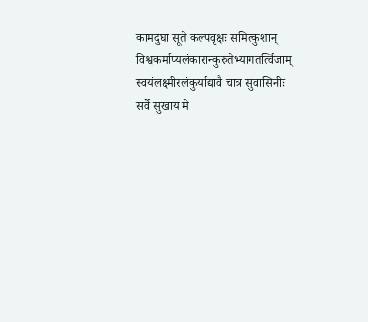कामदुघा सूते कल्पवृक्षः समित्कुशान्
विश्वकर्माप्यलंकारान्कुरुतेभ्यागतर्त्विजाम्
स्वयंलक्ष्मीरलंकुर्याद्यावै चात्र सुवासिनीः
सर्वे सुखाय मे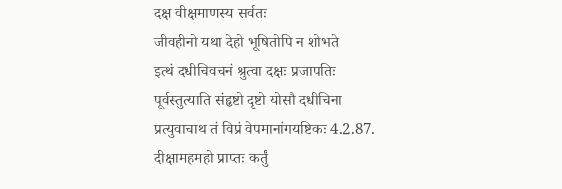दक्ष वीक्षमाणस्य सर्वतः
जीवहीनो यथा देहो भूषितोपि न शोभते
इत्थं दधीचिवचनं श्रुत्वा दक्षः प्रजापतिः
पूर्वस्तुत्याति संहृष्टो दृष्टो योसौ दधीचिना
प्रत्युवाचाथ तं विप्रं वेपमानांगयष्टिकः 4.2.87.
दीक्षामहमहो प्राप्तः कर्तुं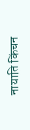नायाति किंचन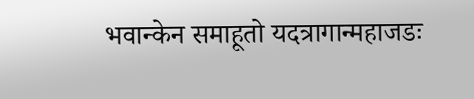भवान्केन समाहूतो यदत्रागान्महाजडः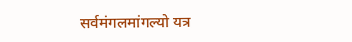सर्वमंगलमांगल्यो यत्र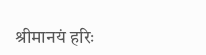श्रीमानयं हरिः